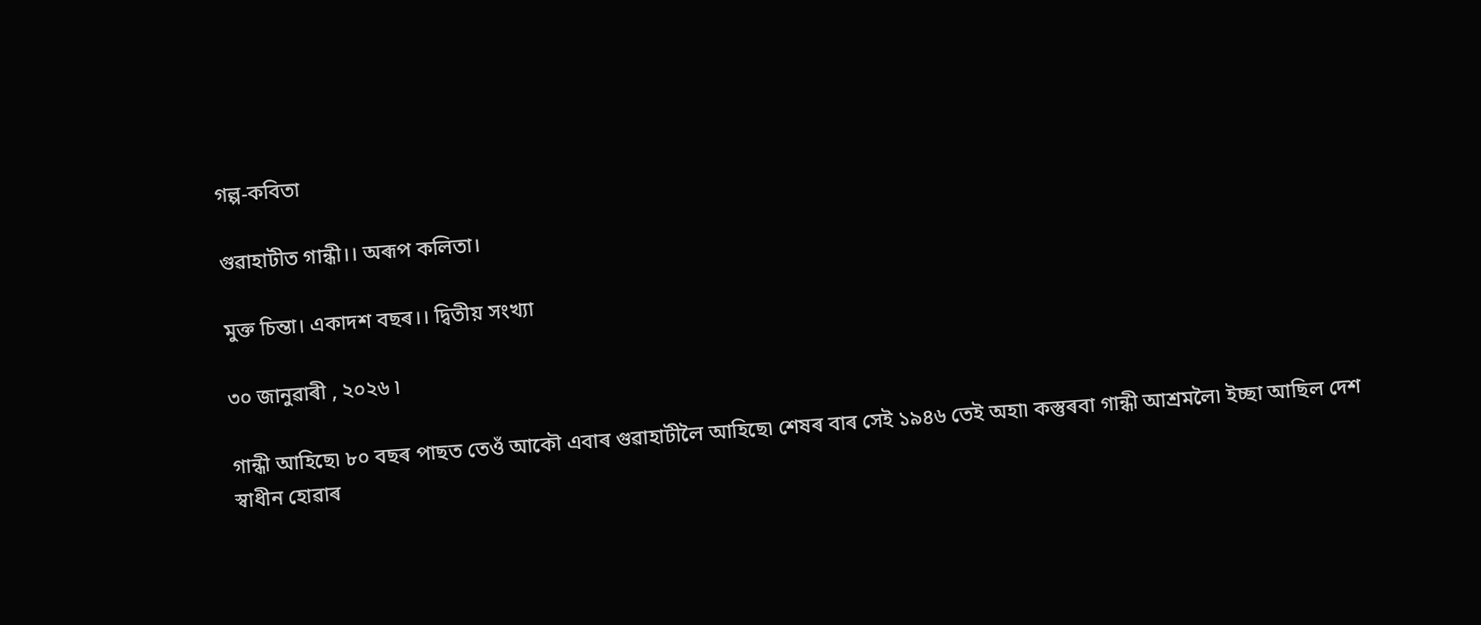গল্প-কবিতা

গুৱাহাটীত গান্ধী।। অৰূপ কলিতা।

মুক্ত চিন্তা‌। একাদশ বছৰ‌।‌। দ্বিতীয় সংখ্যা

৩০ জানুৱাৰী , ২০২৬ ৷

গান্ধী আহিছে৷ ৮০ বছৰ পাছত তেওঁ আকৌ এবাৰ গুৱাহাটীলৈ আহিছে৷ শেষৰ বাৰ সেই ১৯৪৬ তেই অহা৷ কস্তুৰবা গান্ধী আশ্ৰমলৈ৷ ইচ্ছা আছিল দেশ স্বাধীন হোৱাৰ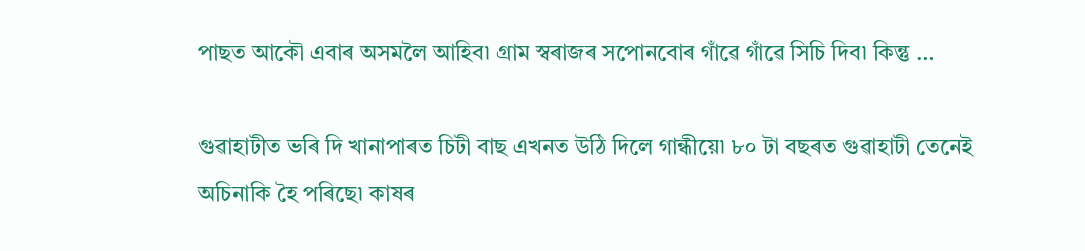পাছত আকৌ এবাৰ অসমলৈ আহিব৷ গ্ৰাম স্বৰাজৰ সপোনবোৰ গাঁৱে গাঁৱে সিচি দিব৷ কিন্তু …

গুৱাহাটীত ভৰি দি খানাপাৰত চিটী বাছ এখনত উঠি দিলে গান্ধীয়ে৷ ৮০ টা বছৰত গুৱাহাটী তেনেই অচিনাকি হৈ পৰিছে৷ কাষৰ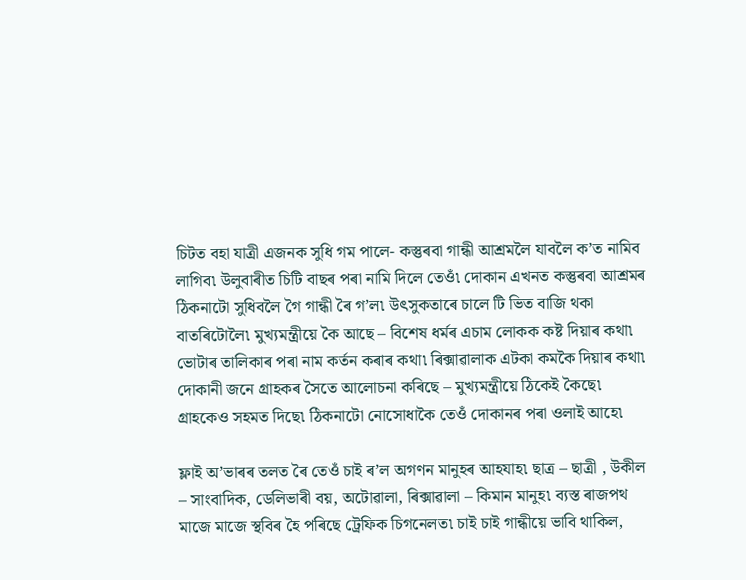চিটত বহা যাত্ৰী এজনক সুধি গম পালে- কস্তুৰবা গান্ধী আশ্ৰমলৈ যাবলৈ ক’ত নামিব লাগিব৷ উলুবাৰীত চিটি বাছৰ পৰা নামি দিলে তেওঁ৷ দোকান এখনত কস্তুৰবা আশ্ৰমৰ ঠিকনাটো সুধিবলৈ গৈ গান্ধী ৰৈ গ’ল৷ উৎসুকতাৰে চালে টি ভিত বাজি থকা বাতৰিটোলৈ৷ মুখ্যমন্ত্ৰীয়ে কৈ আছে – বিশেষ ধৰ্মৰ এচাম লোকক কষ্ট দিয়াৰ কথা৷ ভোটাৰ তালিকাৰ পৰা নাম কৰ্তন কৰাৰ কথা৷ ৰিক্সাৱালাক এটকা কমকৈ দিয়াৰ কথা৷ দোকানী জনে গ্ৰাহকৰ সৈতে আলোচনা কৰিছে – মুখ্যমন্ত্ৰীয়ে ঠিকেই কৈছে৷ গ্ৰাহকেও সহমত দিছে৷ ঠিকনাটো নোসোধাকৈ তেওঁ দোকানৰ পৰা ওলাই আহে৷

ফ্লাই অ’ভাৰৰ তলত ৰৈ তেওঁ চাই ৰ’ল অগণন মানুহৰ আহযাহ৷ ছাত্ৰ – ছাত্ৰী , উকীল – সাংবাদিক, ডেলিভাৰী বয়, অটোৱালা, ৰিক্সাৱালা – কিমান মানুহ৷ ব্যস্ত ৰাজপথ মাজে মাজে স্থবিৰ হৈ পৰিছে ট্ৰেফিক চিগনেলত৷ চাই চাই গান্ধীয়ে ভাবি থাকিল,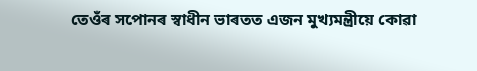তেওঁৰ সপোনৰ স্বাধীন ভাৰতত এজন মুখ্যমন্ত্ৰীয়ে কোৱা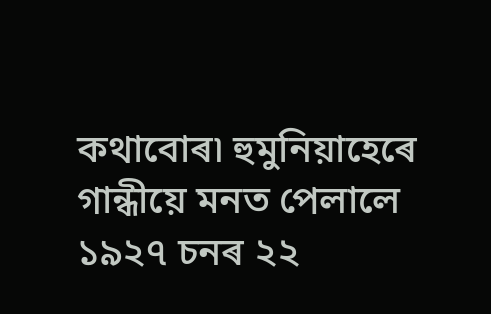কথাবোৰ৷ হুমুনিয়াহেৰে গান্ধীয়ে মনত পেলালে ১৯২৭ চনৰ ২২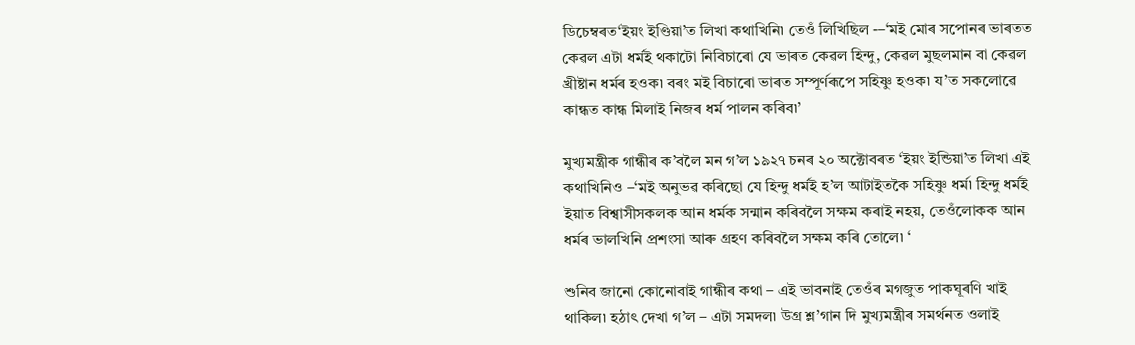ডিচেম্বৰত‘ইয়ং ইণ্ডিয়া’ত লিখা কথাখিনি৷ তেওঁ লিখিছিল -–‘মই মোৰ সপোনৰ ভাৰতত কেৱল এটা ধৰ্মই থকাটো নিবিচাৰো যে ভাৰত কেৱল হিন্দু, কেৱল মুছলমান বা কেৱল খ্ৰীষ্টান ধৰ্মৰ হওক৷ বৰং মই বিচাৰো ভাৰত সম্পূৰ্ণৰূপে সহিষ্ণু হওক৷ য’ত সকলোৱে কান্ধত কান্ধ মিলাই নিজৰ ধৰ্ম পালন কৰিব৷’

মুখ্যমন্ত্ৰীক গান্ধীৰ ক’বলৈ মন গ’ল ১৯২৭ চনৰ ২০ অক্টোবৰত ‘ইয়ং ইন্ডিয়া’ত লিখা এই কথাখিনিও –‘মই অনুভৱ কৰিছো যে হিন্দু ধৰ্মই হ’ল আটাইতকৈ সহিষ্ণু ধৰ্ম৷ হিন্দু ধৰ্মই ইয়াত বিশ্বাসীসকলক আন ধৰ্মক সন্মান কৰিবলৈ সক্ষম কৰাই নহয়, তেওঁলোকক আন ধৰ্মৰ ভালখিনি প্ৰশংসা আৰু গ্ৰহণ কৰিবলৈ সক্ষম কৰি তোলে৷ ‘

শুনিব জানো কোনোবাই গান্ধীৰ কথা – এই ভাবনাই তেওঁৰ মগজুত পাকঘূৰণি খাই থাকিল৷ হঠাৎ দেখা গ’ল – এটা সমদল৷ উগ্ৰ শ্ল’গান দি মুখ্যমন্ত্ৰীৰ সমৰ্থনত ওলাই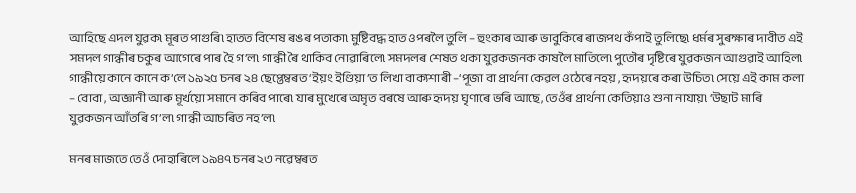আহিছে এদল যুৱক৷ মূৰত পাগুৰি৷ হাতত বিশেষ ৰঙৰ পতাকা৷ মুষ্টিবদ্ধ হাত ওপৰলৈ তুলি – হুংকাৰ আৰু ভাবুকিৰে ৰাজপথ কঁপাই তুলিছে৷ ধৰ্মৰ সুৰক্ষাৰ দাবীত এই সমদল গান্ধীৰ চকুৰ আগেৰে পাৰ হৈ গ’ল৷ গান্ধী ৰৈ থাকিব নোৱাৰিলে৷ সমদলৰ শেষত থকা যুৱকজনক কাষলৈ মাতিলে৷ পুতৌৰ দৃষ্টিৰে যুৱকজন আগুৱাই আহিল৷ গান্ধীয়ে কানে কানে ক’লে ১৯২৫ চনৰ ২৪ ছেপ্তেম্বৰত ‘ইয়ং ইণ্ডিয়া’ত লিখা বাক্যশাৰী –‘পূজা বা প্ৰাৰ্থনা কেৱল ওঠেৰে নহয় , হৃদয়ৰে কৰা উচিত৷ সেয়ে এই কাম কলা – বোবা , অজ্ঞানী আৰু মূৰ্খয়ো সমানে কৰিব পাৰে৷ যাৰ মুখেৰে অমৃত বৰষে আৰু হৃদয় ঘৃণাৰে ভৰি আছে, তেওঁৰ প্ৰাৰ্থনা কেতিয়াও শুনা নাযায়৷ ‘উছাট মাৰি যুৱকজন আঁতৰি গ’ল৷ গান্ধী আচৰিত নহ’ল৷

মনৰ মাজতে তেওঁ দোহাৰিলে ১৯৪৭ চনৰ ২৩ নৱেম্বৰত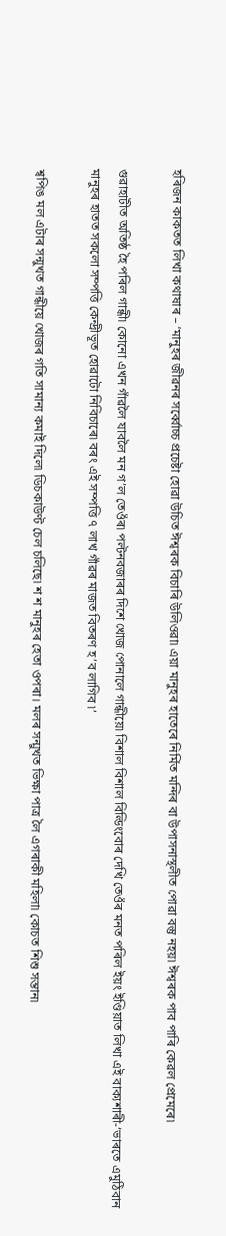হৰিজন কাকতত লিখা কথাষাৰ – ‘মানুহৰ জীৱনৰ সৰ্ব্বোচ্চ প্ৰচেষ্টা হোৱা উচিত ঈশ্বৰক বিচাৰি উলিওৱা৷ এয়া মানুহৰ হাতেৰে নিৰ্মিত মন্দিৰ বা উপাসনাস্থলীত পোৱা বস্তু নহয়৷ ঈশ্বৰক পাব পাৰি কেৱল প্ৰেমেৰে৷

গুৱাহাটীত অতিষ্ঠ হৈ পৰিল গান্ধী৷ কোনো এখন গাঁৱলৈ যাবলৈ মন গ’ল তেওঁৰ৷ পল্টনবজাৰৰ দিশে খোজ পোনালে গান্ধীয়ে৷ বিশাল বিশাল বিল্ডিংবোৰ দেখি তেওঁৰ মনত পৰিল ইয়ং ইণ্ডিয়াত লিখা এই বাক্যশাৰী-‘ভাৰতে এমুঠিবান মানুহৰ হাতত সকলো সম্পত্তি কেন্দ্ৰীভূত হোৱাটো নিবিচাৰে৷ বৰং এই সম্পত্তি ৭ লাখ গাঁৱৰ মাজত বিতৰণ হ’ব লাগিব ৷’

শ্বপিঙ মল এটাৰ সন্মুখত গান্ধীয়ে খোজৰ গতি সামান্য কমাই দিলে৷ ডিচকাউণ্ট চেল চলিছে৷ শ শ মানুহৰ হেতা ওপৰা। মলৰ সন্মুখত ভিক্ষা পাত্ৰ লৈ এগৰাকী মহিলা৷ কোচত শিশু সন্তান৷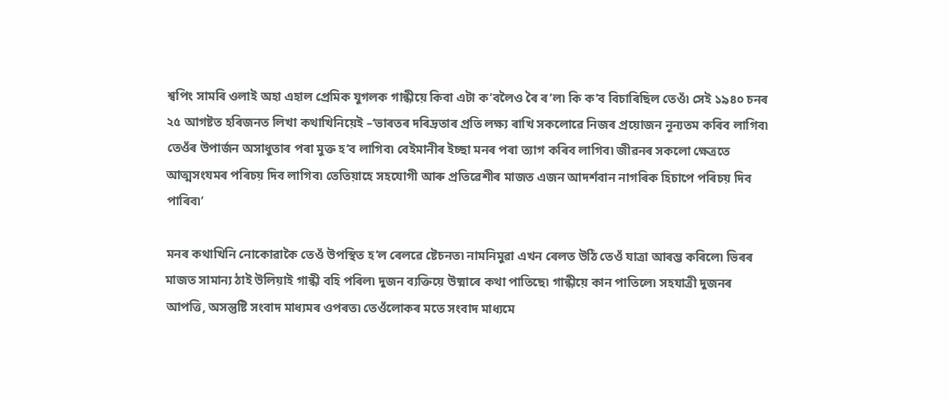শ্বপিং সামৰি ওলাই অহা এহাল প্ৰেমিক যুগলক গান্ধীয়ে কিবা এটা ক’বলৈও ৰৈ ৰ’ল৷ কি ক’ব বিচাৰিছিল তেওঁ৷ সেই ১৯৪০ চনৰ ২৫ আগষ্টত হৰিজনত লিখা কথাখিনিয়েই –‘ভাৰতৰ দৰিদ্ৰতাৰ প্ৰতি লক্ষ্য ৰাখি সকলোৱে নিজৰ প্ৰয়োজন নূন্যতম কৰিব লাগিব৷ তেওঁৰ উপাৰ্জন অসাধুতাৰ পৰা মুক্ত হ’ব লাগিব৷ বেইমানীৰ ইচ্ছা মনৰ পৰা ত্যাগ কৰিব লাগিব৷ জীৱনৰ সকলো ক্ষেত্ৰতে আত্মসংযমৰ পৰিচয় দিব লাগিব৷ তেতিয়াহে সহযোগী আৰু প্ৰতিৱেশীৰ মাজত এজন আদৰ্শবান নাগৰিক হিচাপে পৰিচয় দিব পাৰিব৷’

মনৰ কথাখিনি নোকোৱাকৈ তেওঁ উপস্থিত হ’ল ৰেলৱে ষ্টেচনত৷ নামনিমুৱা এখন ৰেলত উঠি তেওঁ যাত্ৰা আৰম্ভ কৰিলে৷ ভিৰৰ মাজত সামান্য ঠাই উলিয়াই গান্ধী বহি পৰিল৷ দুজন ব্যক্তিয়ে উষ্মাৰে কথা পাতিছে৷ গান্ধীয়ে কান পাতিলে৷ সহযাত্ৰী দুজনৰ আপত্তি, অসন্তুষ্টি সংবাদ মাধ্যমৰ ওপৰত৷ তেওঁলোকৰ মতে সংবাদ মাধ্যমে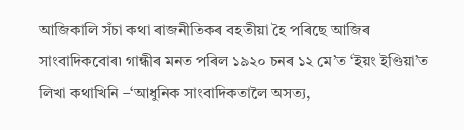আজিকালি সঁচা কথা ৰাজনীতিকৰ বহতীয়া হৈ পৰিছে আজিৰ সাংবাদিকবোৰ৷ গান্ধীৰ মনত পৰিল ১৯২০ চনৰ ১২ মে’ত ‘ইয়ং ইণ্ডিয়া’ত লিখা কথাখিনি –‘আধুনিক সাংবাদিকতালৈ অসত্য,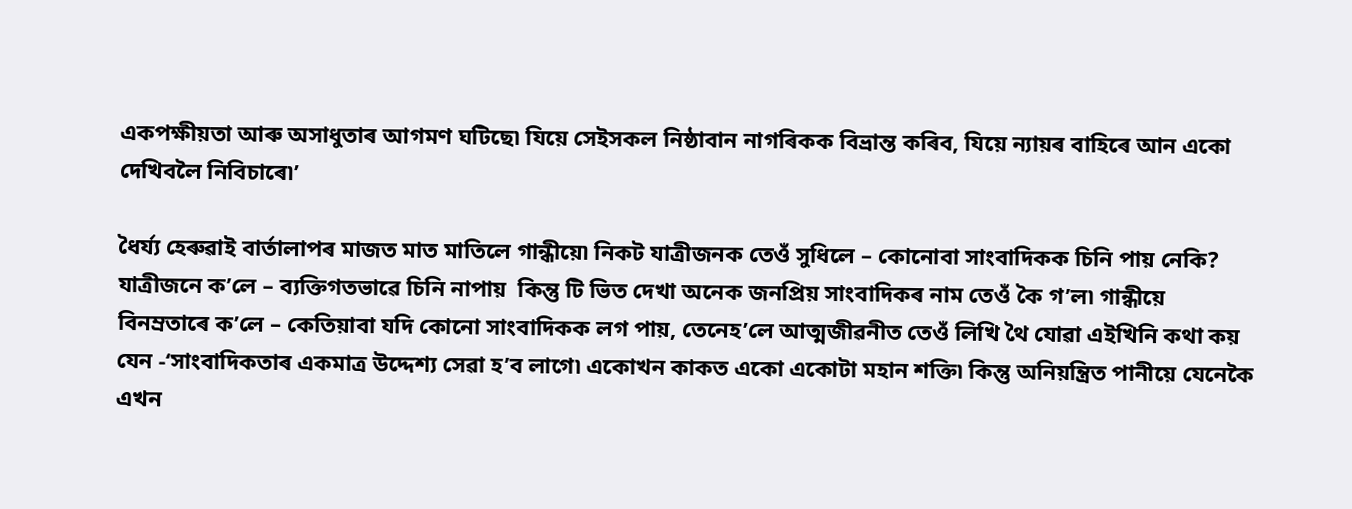একপক্ষীয়তা আৰু অসাধুতাৰ আগমণ ঘটিছে৷ যিয়ে সেইসকল নিষ্ঠাবান নাগৰিকক বিভ্ৰান্ত কৰিব, যিয়ে ন্যায়ৰ বাহিৰে আন একো দেখিবলৈ নিবিচাৰে৷’

ধৈৰ্য্য হেৰুৱাই বাৰ্তালাপৰ মাজত মাত মাতিলে গান্ধীয়ে৷ নিকট যাত্ৰীজনক তেওঁ সুধিলে – কোনোবা সাংবাদিকক চিনি পায় নেকি? যাত্ৰীজনে ক’লে – ব্যক্তিগতভাৱে চিনি নাপায়  কিন্তু টি ভিত দেখা অনেক জনপ্ৰিয় সাংবাদিকৰ নাম তেওঁ কৈ গ’ল৷ গান্ধীয়ে বিনম্ৰতাৰে ক’লে – কেতিয়াবা যদি কোনো সাংবাদিকক লগ পায়, তেনেহ’লে আত্মজীৱনীত তেওঁ লিখি থৈ যোৱা এইখিনি কথা কয় যেন -‘সাংবাদিকতাৰ একমাত্ৰ উদ্দেশ্য সেৱা হ’ব লাগে৷ একোখন কাকত একো একোটা মহান শক্তি৷ কিন্তু অনিয়ন্ত্ৰিত পানীয়ে যেনেকৈ এখন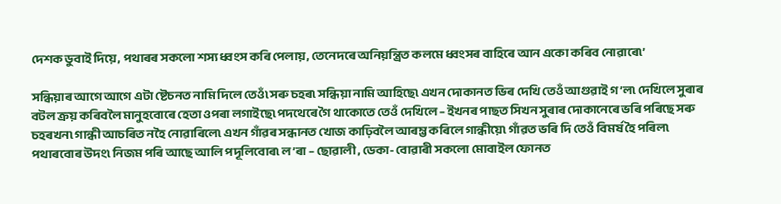দেশক ডুবাই দিয়ে, পথাৰৰ সকলো শস্য ধ্বংস কৰি পেলায়, তেনেদৰে অনিয়ন্ত্ৰিত কলমে ধ্বংসৰ বাহিৰে আন একো কৰিব নোৱাৰে৷’

সন্ধিয়াৰ আগে আগে এটা ষ্টেচনত নামি দিলে তেওঁ৷ সৰু চহৰ৷ সন্ধিয়া নামি আহিছে৷ এখন দোকানত ভিৰ দেখি তেওঁ আগুৱাই গ’ল৷ দেখিলে সুৰাৰ বটল ক্ৰয় কৰিবলৈ মানুহবোৰে হেতা ওপৰা লগাইছে৷ পদথেৰে গৈ থাকোতে তেওঁ দেখিলে – ইখনৰ পাছত সিখন সুৰাৰ দোকানেৰে ভৰি পৰিছে সৰু চহৰখন৷ গান্ধী আচৰিত নহৈ নোৱাৰিলে৷ এখন গাঁৱৰ সন্ধানত খোজ কাঢ়িবলৈ আৰম্ভ কৰিলে গান্ধীয়ে৷ গাঁৱত ভৰি দি তেওঁ বিমৰ্ষ হৈ পৰিল৷ পথাৰবোৰ উদং৷ নিজম পৰি আছে আলি পদূলিবোৰ৷ ল’ৰা – ছোৱালী , ডেকা- বোৱাৰী সকলো মোবাইল ফোনত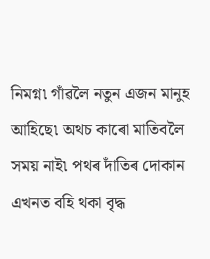নিমগ্ন৷ গাঁৱলৈ নতুন এজন মানুহ আহিছে৷ অথচ কাৰো মাতিবলৈ সময় নাই৷ পথৰ দাঁতিৰ দোকান এখনত বহি থকা বৃদ্ধ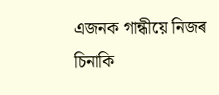এজনক গান্ধীয়ে নিজৰ চিনাকি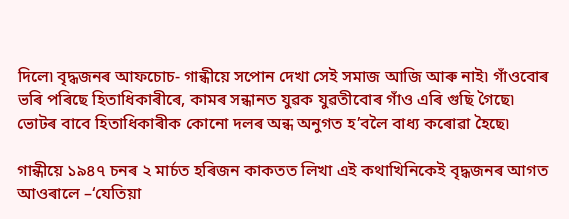দিলে৷ বৃদ্ধজনৰ আফচোচ- গান্ধীয়ে সপোন দেখা সেই সমাজ আজি আৰু নাই৷ গাঁওবোৰ ভৰি পৰিছে হিতাধিকাৰীৰে, কামৰ সন্ধানত যুৱক যুৱতীবোৰ গাঁও এৰি গুছি গৈছে৷ ভোটৰ বাবে হিতাধিকাৰীক কোনো দলৰ অন্ধ অনুগত হ’বলৈ বাধ্য কৰোৱা হৈছে৷

গান্ধীয়ে ১৯৪৭ চনৰ ২ মাৰ্চত হৰিজন কাকতত লিখা এই কথাখিনিকেই বৃদ্ধজনৰ আগত আওৰালে –‘যেতিয়া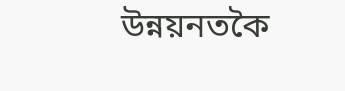উন্নয়নতকৈ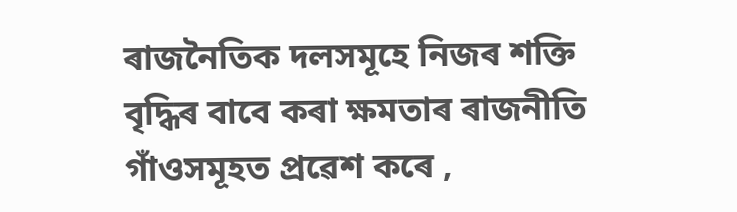ৰাজনৈতিক দলসমূহে নিজৰ শক্তি বৃদ্ধিৰ বাবে কৰা ক্ষমতাৰ ৰাজনীতি গাঁওসমূহত প্ৰৱেশ কৰে ,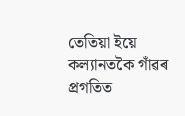তেতিয়া ইয়ে কল্যানতকৈ গাঁৱৰ প্ৰগতিত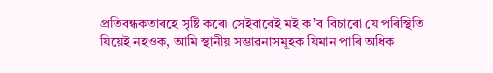প্ৰতিবন্ধকতাৰহে সৃষ্টি কৰে৷ সেইবাবেই মই ক’ব বিচাৰো যে পৰিস্থিতি যিয়েই নহওক, আমি স্থানীয় সম্ভাৱনাসমূহক যিমান পাৰি অধিক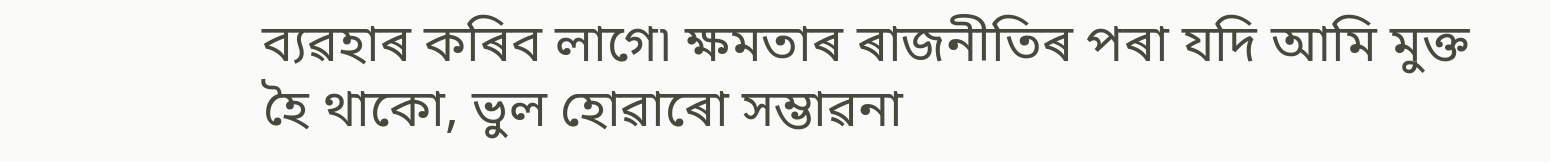ব্যৱহাৰ কৰিব লাগে৷ ক্ষমতাৰ ৰাজনীতিৰ পৰা যদি আমি মুক্ত হৈ থাকো, ভুল হোৱাৰো সম্ভাৱনা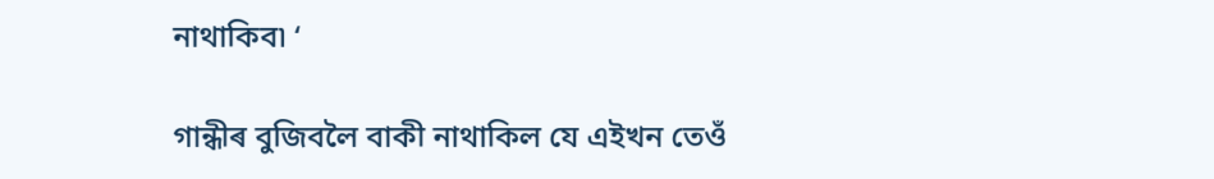নাথাকিব৷ ‘

গান্ধীৰ বুজিবলৈ বাকী নাথাকিল যে এইখন তেওঁ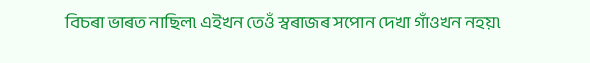বিচৰা ভাৰত নাছিল৷ এইখন তেওঁ স্বৰাজৰ সপোন দেখা গাঁওখন নহয়৷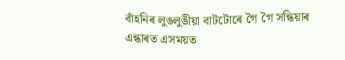বাঁহনিৰ লুঙলুঙীয়া বাটটোৰে গৈ গৈ সন্ধিয়াৰ এন্ধাৰত এসময়ত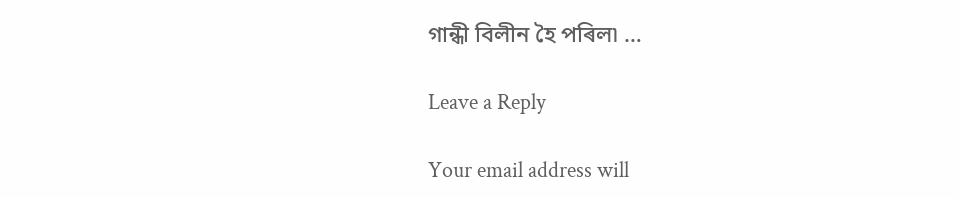গান্ধী বিলীন হৈ পৰিল৷ …

Leave a Reply

Your email address will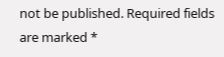not be published. Required fields are marked *